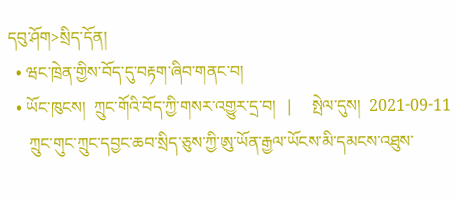དབུ་ཤོག>སྲིད་དོན།
  • ཝང་ཁྲེན་གྱིས་བོད་དུ་བརྟག་ཞིབ་གནང་བ།
  • ཡོང་ཁུངས།  ཀྲུང་གོའི་བོད་ཀྱི་གསར་འགྱུར་དྲ་བ།   |     སྤེལ་དུས།  2021-09-11
     ཀྲུང་གུང་ཀྲུང་དབྱང་ཆབ་སྲིད་ཅུས་ཀྱི་ཨུ་ཡོན་རྒྱལ་ཡོངས་མི་དམངས་འཐུས་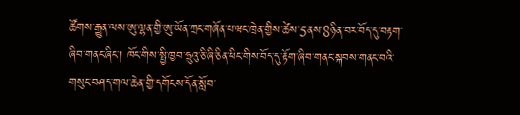ཚོགས་རྒྱུན་ལས་ཨུ་ལྷན་གྱི་ཨུ་ཡོན་ཀྲང་གཞོན་པ་ཝང་ཁྲེན་གྱིས་ཚེས་5ནས་8ཉིན་བར་བོད་དུ་བརྟག་ཞིབ་གནང་ཞིང་། ཁོང་གིས་སྤྱི་ཁྱབ་ཧྲུའུ་ཅི་ཞི་ཅིན་ཕིང་གིས་བོད་དུ་རྟོག་ཞིབ་གནང་སྐབས་གནང་བའི་གསུང་བཤད་གལ་ཆེན་གྱི་དགོངས་དོན་སློབ་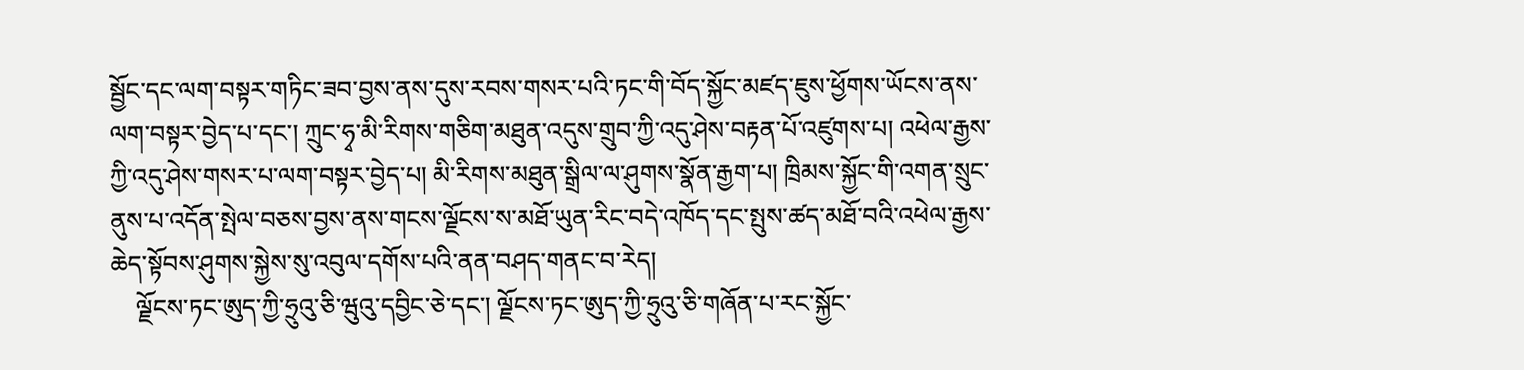སྦྱོང་དང་ལག་བསྟར་གཏིང་ཟབ་བྱས་ནས་དུས་རབས་གསར་པའི་ཏང་གི་བོད་སྐྱོང་མཛད་ཇུས་ཕྱོགས་ཡོངས་ནས་ལག་བསྟར་བྱེད་པ་དང་། ཀྲུང་ཧྭ་མི་རིགས་གཅིག་མཐུན་འདུས་གྲུབ་ཀྱི་འདུ་ཤེས་བརྟན་པོ་འཛུགས་པ། འཕེལ་རྒྱས་ཀྱི་འདུ་ཤེས་གསར་པ་ལག་བསྟར་བྱེད་པ། མི་རིགས་མཐུན་སྒྲིལ་ལ་ཤུགས་སྣོན་རྒྱག་པ། ཁྲིམས་སྐྱོང་གི་འགན་སྲུང་ནུས་པ་འདོན་སྤེལ་བཅས་བྱས་ནས་གངས་ལྗོངས་ས་མཐོ་ཡུན་རིང་བདེ་འཁོད་དང་སྤུས་ཚད་མཐོ་བའི་འཕེལ་རྒྱས་ཆེད་སྟོབས་ཤུགས་སྐྱེས་སུ་འབུལ་དགོས་པའི་ནན་བཤད་གནང་བ་རེད།
    ལྗོངས་ཏང་ཨུད་ཀྱི་ཧྲུའུ་ཅི་ཝུའུ་དབྱིང་ཅེ་དང་། ལྗོངས་ཏང་ཨུད་ཀྱི་ཧྲུའུ་ཅི་གཞོན་པ་རང་སྐྱོང་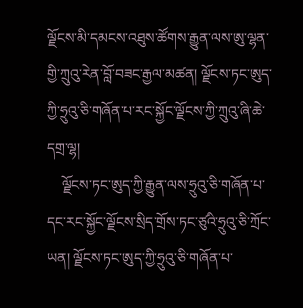ལྗོངས་མི་དམངས་འཐུས་ཚོགས་རྒྱུན་ལས་ཨུ་ལྷན་གྱི་ཀྲུའུ་རེན་བློ་བཟང་རྒྱལ་མཚན། ལྗོངས་ཏང་ཨུད་ཀྱི་ཧྲུའུ་ཅི་གཞོན་པ་རང་སྐྱོང་ལྗོངས་ཀྱི་ཀྲུའུ་ཞི་ཆེ་དགྲ་ལྷ།
    ལྗོངས་ཏང་ཨུད་ཀྱི་རྒྱུན་ལས་ཧྲུའུ་ཅི་གཞོན་པ་དང་རང་སྐྱོང་ལྗོངས་སྲིད་གྲོས་ཏང་ཙུའི་ཧྲུའུ་ཅི་ཀྲོང་ཡན། ལྗོངས་ཏང་ཨུད་ཀྱི་ཧྲུའུ་ཅི་གཞོན་པ་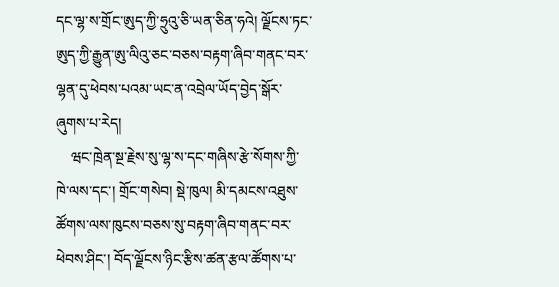དང་ལྷ་ས་གྲོང་ཨུད་ཀྱི་ཧྲུའུ་ཅི་ཡན་ཅིན་ཧའེ། ལྗོངས་ཏང་ཨུད་ཀྱི་རྒྱུན་ཨུ་ལིའུ་ཅང་བཅས་བརྟག་ཞིབ་གནང་བར་ལྷན་དུ་ཕེབས་པའམ་ཡང་ན་འབྲེལ་ཡོད་བྱེད་སྒོར་ཞུགས་པ་རེད།
    ཝང་ཁྲེན་སྔ་རྗེས་སུ་ལྷ་ས་དང་གཞིས་རྩེ་སོགས་ཀྱི་ཁེ་ལས་དང་། གྲོང་གསེབ། སྡེ་ཁུལ། མི་དམངས་འཐུས་ཚོགས་ལས་ཁུངས་བཅས་སུ་བརྟག་ཞིབ་གནང་བར་ཕེབས་ཤིང་། བོད་ལྗོངས་ཉིང་རྩིས་ཚན་རྩལ་ཚོགས་པ་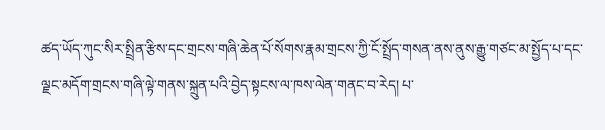ཚད་ཡོད་ཀུང་སིར་སྤྲིན་རྩིས་དང་གྲངས་གཞི་ཆེན་པོ་སོགས་རྣམ་གྲངས་ཀྱི་ངོ་སྤྲོད་གསན་ནས་ནུས་རྒྱུ་གཙང་མ་སྤྱོད་པ་དང་ལྗང་མདོག་གྲངས་གཞི་ལྟེ་གནས་སྐྲུན་པའི་བྱེད་སྟངས་ལ་ཁས་ལེན་གནང་བ་རེད། པ་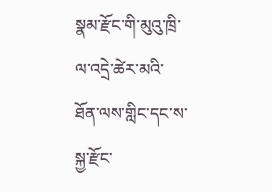སྣམ་རྫོང་གི་མུའུ་ཁྲི་ལ་འདྲེ་ཚེར་མའི་ཐོན་ལས་གླིང་དང་ས་སྐྱ་རྫོང་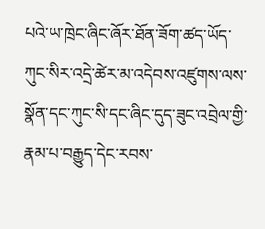པའེ་ཡ་ཁྲེང་ཞིང་ཞོར་ཐོན་ཟོག་ཚད་ཡོད་ཀུང་སིར་འདྲེ་ཚེར་མ་འདེབས་འཛུགས་ལས་སྣོན་དང་ཀུང་སི་དང་ཞིང་དུད་ཟུང་འབྲེལ་གྱི་རྣམ་པ་བརྒྱུད་དེང་རབས་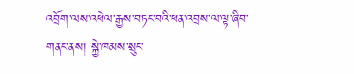འབྲོག་ལས་འཕེལ་རྒྱས་བཏང་བའི་ཕན་འབྲས་ལ་ལྟ་ཞིབ་གནང་ནས། སྐྱེ་ཁམས་སྲུང་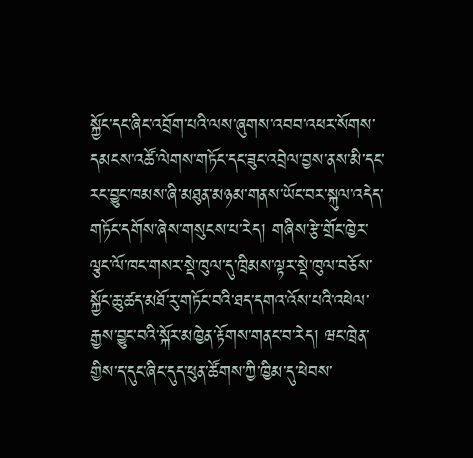སྐྱོང་དང་ཞིང་འབྲོག་པའི་ལས་ཞུགས་འབབ་འཕར་སོགས་དམངས་འཚོ་ལེགས་གཏོང་དང་ཟུང་འབྲེལ་བྱས་ནས་མི་དང་རང་བྱུང་ཁམས་ཞི་མཐུན་མཉམ་གནས་ཡོང་བར་སྐུལ་འདེད་གཏོང་དགོས་ཞེས་གསུངས་པ་རེད། གཞིས་རྩེ་གྲོང་ཁྱེར་ལྕང་ལོ་ཁང་གསར་སྡེ་ཁུལ་དུ་ཁྲིམས་ལྟར་སྡེ་ཁུལ་བཅོས་སྐྱོང་ཆུ་ཚད་མཐོ་རུ་གཏོང་བའི་ཐད་དགའ་འོས་པའི་འཕེལ་རྒྱས་བྱུང་བའི་སྐོར་མཁྱེན་རྟོགས་གནང་བ་རེད། ཝང་ཁྲེན་གྱིས་ད་དུང་ཞིང་དུད་ཕུན་ཚོགས་ཀྱི་ཁྱིམ་དུ་ཕེབས་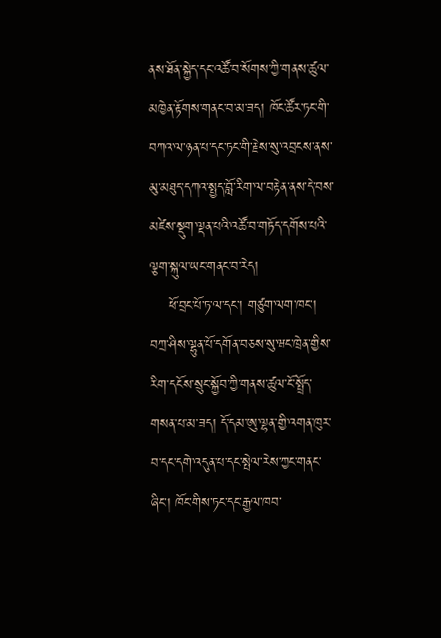ནས་ཐོན་སྐྱེད་དང་འཚོ་བ་སོགས་ཀྱི་གནས་ཚུལ་མཁྱེན་རྟོགས་གནང་བ་མ་ཟད། ཁོང་ཚོར་ཏང་གི་བཀའ་ལ་ཉན་པ་དང་ཏང་གི་རྗེས་སུ་འབྲངས་ནས་མུ་མཐུད་དཀའ་སྤྱད་བློ་རིག་ལ་བརྟེན་ནས་དེ་བས་མཛེས་སྡུག་ལྡན་པའི་འཚོ་བ་གཏོད་དགོས་པའི་ལྕག་སྐུལ་ཡང་གནང་བ་རེད།
    ཕོ་བྲང་པོ་ཏ་ལ་དང་། གཙུག་ལག་ཁང་། བཀྲ་ཤིས་ལྷུན་པོ་དགོན་བཅས་སུ་ཝང་ཁྲེན་གྱིས་རིག་དངོས་སྲུང་སྐྱོབ་ཀྱི་གནས་ཚུལ་ངོ་སྤྲོད་གསན་པ་མ་ཟད། དོ་དམ་ཨུ་ལྷན་གྱི་འགན་ཁུར་བ་དང་དགེ་འདུན་པ་དང་སྤེལ་རེས་ཀྱང་གནང་ཞིང་། ཁོང་གིས་ཏང་དང་རྒྱལ་ཁབ་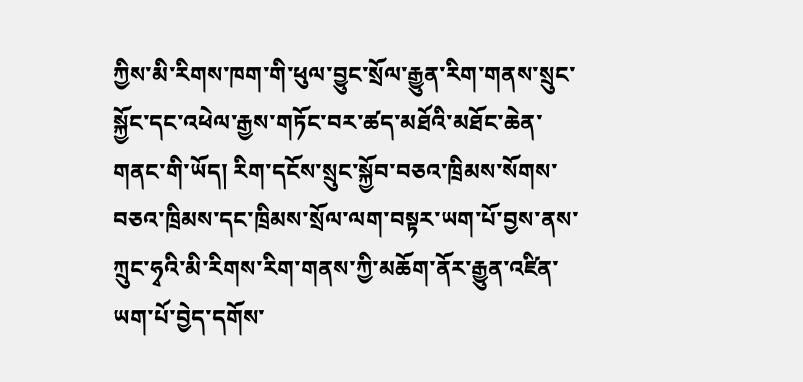ཀྱིས་མི་རིགས་ཁག་གི་ཕུལ་བྱུང་སྲོལ་རྒྱུན་རིག་གནས་སྲུང་སྐྱོང་དང་འཕེལ་རྒྱས་གཏོང་བར་ཚད་མཐོའི་མཐོང་ཆེན་གནང་གི་ཡོད། རིག་དངོས་སྲུང་སྐྱོབ་བཅའ་ཁྲིམས་སོགས་བཅའ་ཁྲིམས་དང་ཁྲིམས་སྲོལ་ལག་བསྟར་ཡག་པོ་བྱས་ནས་ཀྲུང་ཧྭའི་མི་རིགས་རིག་གནས་ཀྱི་མཆོག་ནོར་རྒྱུན་འཛིན་ཡག་པོ་བྱེད་དགོས་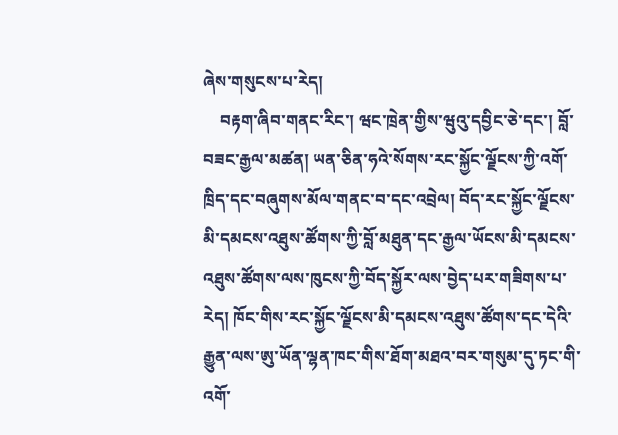ཞེས་གསུངས་པ་རེད།
    བརྟག་ཞིབ་གནང་རིང་། ཝང་ཁྲེན་གྱིས་ཝུའུ་དབྱིང་ཅེ་དང་། བློ་བཟང་རྒྱལ་མཚན། ཡན་ཅིན་ཧའེ་སོགས་རང་སྐྱོང་ལྗོངས་ཀྱི་འགོ་ཁྲིད་དང་བཞུགས་མོལ་གནང་བ་དང་འབྲེལ། བོད་རང་སྐྱོང་ལྗོངས་མི་དམངས་འཐུས་ཚོགས་ཀྱི་བློ་མཐུན་དང་རྒྱལ་ཡོངས་མི་དམངས་འཐུས་ཚོགས་ལས་ཁུངས་ཀྱི་བོད་སྐྱོར་ལས་བྱེད་པར་གཟིགས་པ་རེད། ཁོང་གིས་རང་སྐྱོང་ལྗོངས་མི་དམངས་འཐུས་ཚོགས་དང་དེའི་རྒྱུན་ལས་ཨུ་ཡོན་ལྷན་ཁང་གིས་ཐོག་མཐའ་བར་གསུམ་དུ་ཏང་གི་འགོ་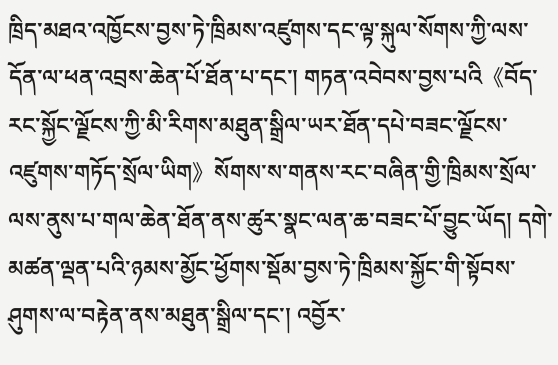ཁྲིད་མཐའ་འཁྱོངས་བྱས་ཏེ་ཁྲིམས་འཛུགས་དང་ལྟ་སྐུལ་སོགས་ཀྱི་ལས་དོན་ལ་ཕན་འབྲས་ཆེན་པོ་ཐོན་པ་དང་། གཏན་འབེབས་བྱས་པའི《བོད་རང་སྐྱོང་ལྗོངས་ཀྱི་མི་རིགས་མཐུན་སྒྲིལ་ཡར་ཐོན་དཔེ་བཟང་ལྗོངས་འཛུགས་གཏོད་སྲོལ་ཡིག》སོགས་ས་གནས་རང་བཞིན་གྱི་ཁྲིམས་སྲོལ་ལས་ནུས་པ་གལ་ཆེན་ཐོན་ནས་ཚུར་སྣང་ལན་ཆ་བཟང་པོ་བྱུང་ཡོད། དགེ་མཚན་ལྡན་པའི་ཉམས་མྱོང་ཕྱོགས་སྡོམ་བྱས་ཏེ་ཁྲིམས་སྐྱོང་གི་སྟོབས་ཤུགས་ལ་བརྟེན་ནས་མཐུན་སྒྲིལ་དང་། འབྱོར་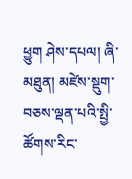ཕྱུག ཤེས་དཔལ། ཞི་མཐུན། མཛེས་སྡུག་བཅས་ལྡན་པའི་སྤྱི་ཚོགས་རིང་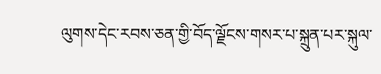ལུགས་དེང་རབས་ཅན་གྱི་བོད་ལྗོངས་གསར་པ་སྐྲུན་པར་སྐུལ་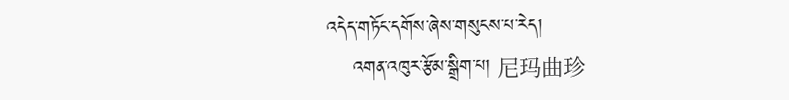འདེད་གཏོང་དགོས་ཞེས་གསུངས་པ་རེད།
    འགན་འཁུར་རྩོམ་སྒྲིག་པ། 尼玛曲珍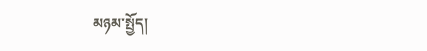མཉམ་སྤྱོད།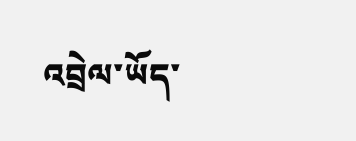འབྲེལ་ཡོད་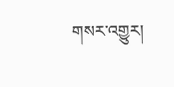གསར་འགྱུར།